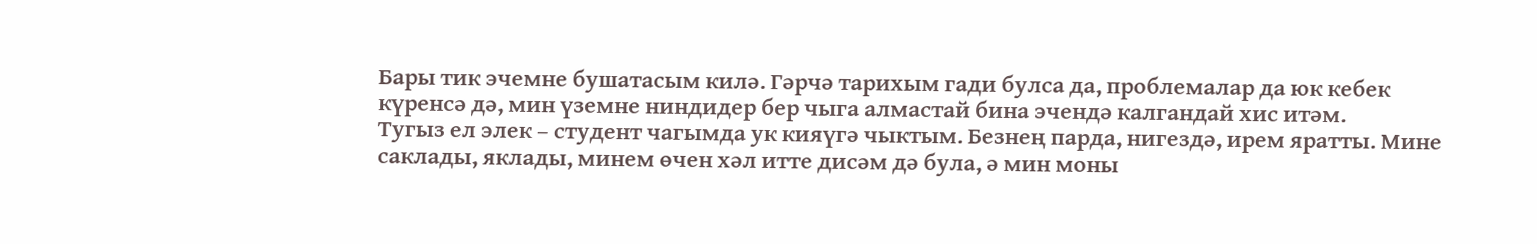Бары тик эчемне бушатасым килә. Гәрчә тарихым гади булса да, проблемалар да юк кебек күренсә дә, мин үземне ниндидер бер чыга алмастай бина эчендә калгандай хис итәм.
Тугыз ел элек – студент чагымда ук кияүгә чыктым. Безнең парда, нигездә, ирем яратты. Мине саклады, яклады, минем өчен хәл итте дисәм дә була, ә мин моны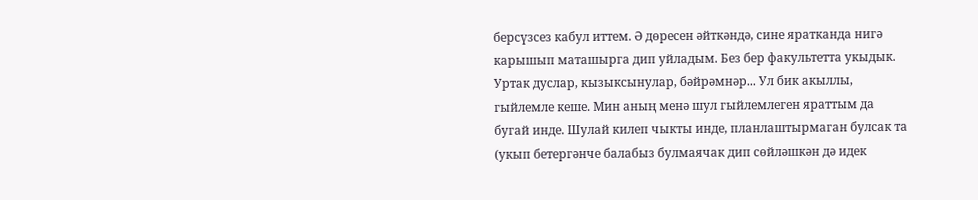берсүзсез кабул иттем. Ә дөресен әйткәндә, сине яратканда нигә карышып маташырга дип уйладым. Без бер факультетта укыдык. Уртак дуслар, кызыксынулар, бәйрәмнәр... Ул бик акыллы, гыйлемле кеше. Мин аның менә шул гыйлемлеген яраттым да бугай инде. Шулай килеп чыкты инде, планлаштырмаган булсак та (укып бетергәнче балабыз булмаячак дип сөйләшкән дә идек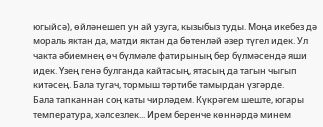югыйсә), өйләнешеп ун ай узуга, кызыбыз туды. Моңа икебез дә мораль яктан да, матди яктан да бөтенләй әзер түгел идек. Ул чакта әбиемнең өч бүлмәле фатирының бер бүлмәсендә яши идек. Үзең генә булганда кайтасың, ятасың да тагын чыгып китәсең. Бала тугач, тормыш тәртибе тамырдан үзгәрде.
Бала тапканнан соң каты чирләдем. Күкрәгем шеште, югары температура, хәлсезлек... Ирем беренче көннәрдә минем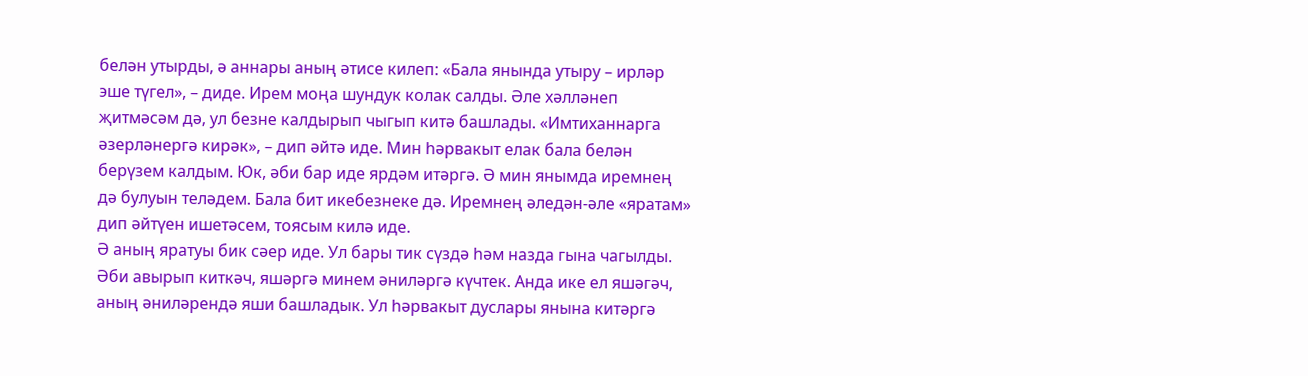белән утырды, ә аннары аның әтисе килеп: «Бала янында утыру – ирләр эше түгел», – диде. Ирем моңа шундук колак салды. Әле хәлләнеп җитмәсәм дә, ул безне калдырып чыгып китә башлады. «Имтиханнарга әзерләнергә кирәк», – дип әйтә иде. Мин һәрвакыт елак бала белән берүзем калдым. Юк, әби бар иде ярдәм итәргә. Ә мин янымда иремнең дә булуын теләдем. Бала бит икебезнеке дә. Иремнең әледән-әле «яратам» дип әйтүен ишетәсем, тоясым килә иде.
Ә аның яратуы бик сәер иде. Ул бары тик сүздә һәм назда гына чагылды. Әби авырып киткәч, яшәргә минем әниләргә күчтек. Анда ике ел яшәгәч, аның әниләрендә яши башладык. Ул һәрвакыт дуслары янына китәргә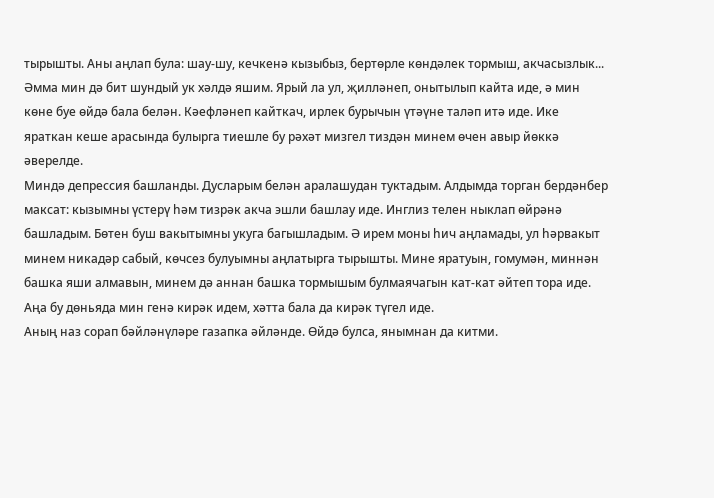тырышты. Аны аңлап була: шау-шу, кечкенә кызыбыз, бертөрле көндәлек тормыш, акчасызлык... Әмма мин дә бит шундый ук хәлдә яшим. Ярый ла ул, җилләнеп, онытылып кайта иде, ә мин көне буе өйдә бала белән. Кәефләнеп кайткач, ирлек бурычын үтәүне таләп итә иде. Ике яраткан кеше арасында булырга тиешле бу рәхәт мизгел тиздән минем өчен авыр йөккә әверелде.
Миндә депрессия башланды. Дусларым белән аралашудан туктадым. Алдымда торган бердәнбер максат: кызымны үстерү һәм тизрәк акча эшли башлау иде. Инглиз телен ныклап өйрәнә башладым. Бөтен буш вакытымны укуга багышладым. Ә ирем моны һич аңламады, ул һәрвакыт минем никадәр сабый, көчсез булуымны аңлатырга тырышты. Мине яратуын, гомумән, миннән башка яши алмавын, минем дә аннан башка тормышым булмаячагын кат-кат әйтеп тора иде. Аңа бу дөньяда мин генә кирәк идем, хәтта бала да кирәк түгел иде.
Аның наз сорап бәйләнүләре газапка әйләнде. Өйдә булса, янымнан да китми.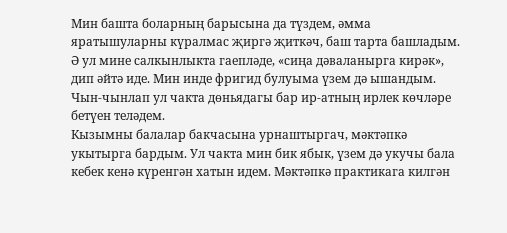Мин башта боларның барысына да түздем, әмма яратышуларны күралмас җиргә җиткәч, баш тарта башладым. Ә ул мине салкынлыкта гаепләде, «сиңа дәваланырга кирәк», дип әйтә иде. Мин инде фригид булуыма үзем дә ышандым. Чын-чынлап ул чакта дөньядагы бар ир-атның ирлек көчләре бетүен теләдем.
Кызымны балалар бакчасына урнаштыргач, мәктәпкә укытырга бардым. Ул чакта мин бик ябык, үзем дә укучы бала кебек кенә күренгән хатын идем. Мәктәпкә практикага килгән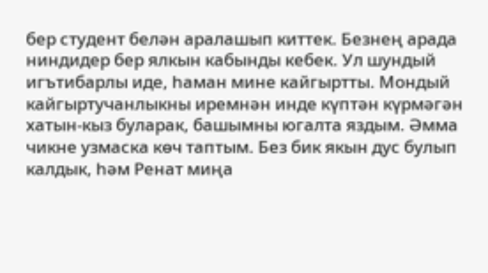бер студент белән аралашып киттек. Безнең арада ниндидер бер ялкын кабынды кебек. Ул шундый игътибарлы иде, һаман мине кайгыртты. Мондый кайгыртучанлыкны иремнән инде күптән күрмәгән хатын-кыз буларак, башымны югалта яздым. Әмма чикне узмаска көч таптым. Без бик якын дус булып калдык, һәм Ренат миңа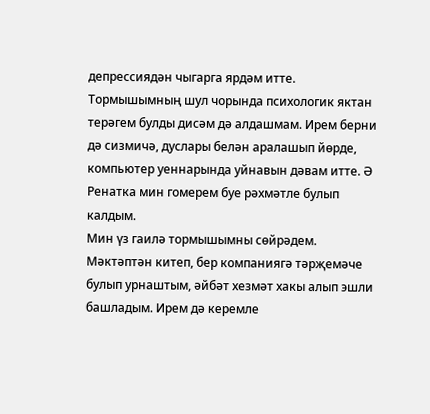депрессиядән чыгарга ярдәм итте. Тормышымның шул чорында психологик яктан терәгем булды дисәм дә алдашмам. Ирем берни дә сизмичә, дуслары белән аралашып йөрде, компьютер уеннарында уйнавын дәвам итте. Ә Ренатка мин гомерем буе рәхмәтле булып калдым.
Мин үз гаилә тормышымны сөйрәдем. Мәктәптән китеп, бер компаниягә тәрҗемәче булып урнаштым, әйбәт хезмәт хакы алып эшли башладым. Ирем дә керемле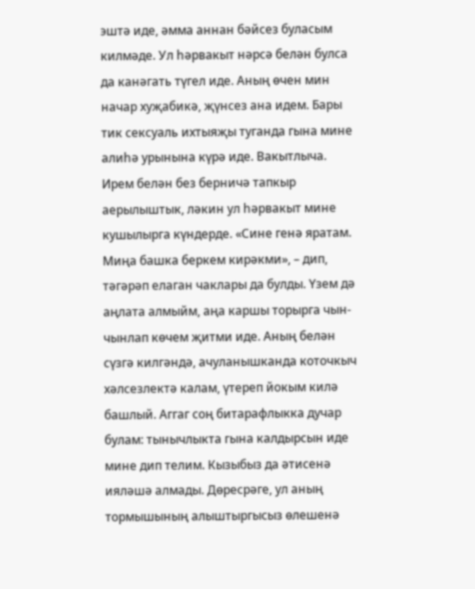эштә иде, әмма аннан бәйсез буласым килмәде. Ул һәрвакыт нәрсә белән булса да канәгать түгел иде. Аның өчен мин начар хуҗабикә, җүнсез ана идем. Бары тик сексуаль ихтыяҗы туганда гына мине алиһә урынына күрә иде. Вакытлыча.
Ирем белән без берничә тапкыр аерылыштык, ләкин ул һәрвакыт мине кушылырга күндерде. «Сине генә яратам. Миңа башка беркем кирәкми», – дип, тәгәрәп елаган чаклары да булды. Үзем дә аңлата алмыйм, аңа каршы торырга чын-чынлап көчем җитми иде. Аның белән сүзгә килгәндә, ачуланышканда коточкыч хәлсезлектә калам, үтереп йокым килә башлый. Аггаг соң битарафлыкка дучар булам: тынычлыкта гына калдырсын иде мине дип телим. Кызыбыз да әтисенә ияләшә алмады. Дөресрәге, ул аның тормышының алыштыргысыз өлешенә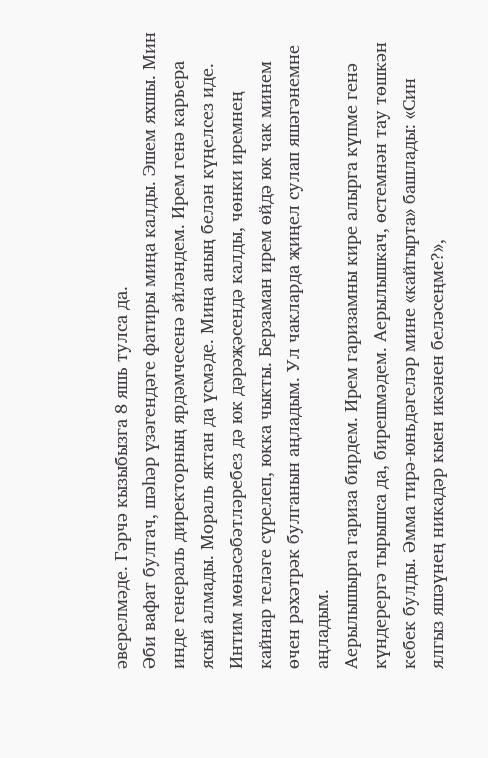әверелмәде. Гәрчә кызыбызга 8 яшь тулса да.
Әби вафат булгач, шәһәр үзәгендәге фатиры миңа калды. Эшем яхшы. Мин инде генераль директорның ярдәмчесенә әйләндем. Ирем генә карьера ясый алмады. Мораль яктан да үсмәде. Миңа аның белән күңелсез иде. Интим мөнәсәбәтләребез дә юк дәрәҗәсендә калды, чөнки иремнең кайнар теләге сүрелеп, юкка чыкты. Берзаман ирем өйдә юк чак минем өчен рәхәтрәк булганын аңладым. Ул чакларда җиңел сулап яшәгәнемне аңладым.
Аерылышырга гариза бирдем. Ирем гаризамны кире алырга күпме генә күндерергә тырышса да, бирешмәдем. Аерылышкач, өстемнән тау төшкән кебек булды. Әмма тирә-юньдәгеләр мине «кайгырта» башлады: «Син ялгыз яшәүнең никадәр кыен икәнен беләсеңме?»,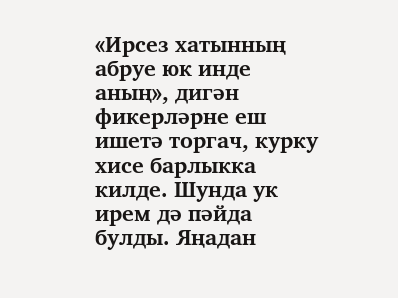«Ирсез хатынның абруе юк инде аның», дигән фикерләрне еш ишетә торгач, курку хисе барлыкка килде. Шунда ук ирем дә пәйда булды. Яңадан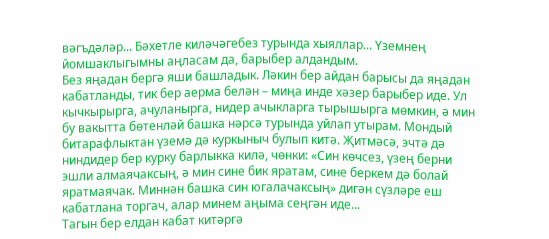вәгъдәләр... Бәхетле киләчәгебез турында хыяллар... Үземнең йомшаклыгымны аңласам да, барыбер алдандым.
Без яңадан бергә яши башладык. Ләкин бер айдан барысы да яңадан кабатланды, тик бер аерма белән – миңа инде хәзер барыбер иде. Ул кычкырырга, ачуланырга, нидер ачыкларга тырышырга мөмкин, ә мин бу вакытта бөтенләй башка нәрсә турында уйлап утырам. Мондый битарафлыктан үземә дә куркыныч булып китә. Җитмәсә, эчтә дә ниндидер бер курку барлыкка килә, чөнки: «Син көчсез, үзең берни эшли алмаячаксың, ә мин сине бик яратам, сине беркем дә болай яратмаячак. Миннән башка син югалачаксың» дигән сүзләре еш кабатлана торгач, алар минем аңыма сеңгән иде...
Тагын бер елдан кабат китәргә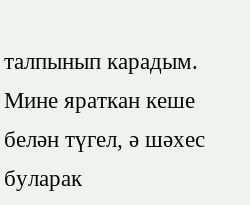талпынып карадым. Мине яраткан кеше белән түгел, ә шәхес буларак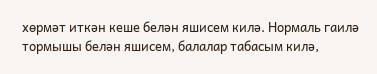хөрмәт иткән кеше белән яшисем килә. Нормаль гаилә тормышы белән яшисем, балалар табасым килә,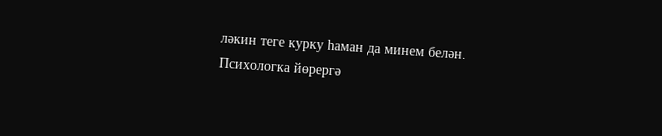ләкин теге курку һаман да минем белән. Психологка йөрергә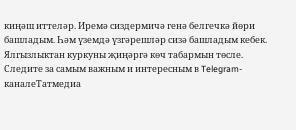киңәш иттеләр. Иремә сиздермичә генә белгечкә йөри башладым. Һәм үземдә үзгәрешләр сизә башладым кебек. Ялгызлыктан куркуны җиңәргә көч табармын төсле.
Следите за самым важным и интересным в Telegram-каналеТатмедиа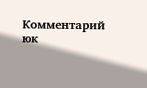Комментарий юк